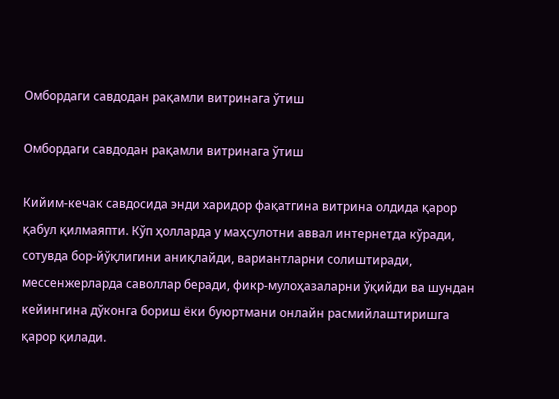Омбордаги савдодан рақамли витринага ўтиш

Омбордаги савдодан рақамли витринага ўтиш

Кийим-кечак савдосида энди харидор фақатгина витрина олдида қарор қабул қилмаяпти. Кўп ҳолларда у маҳсулотни аввал интернетда кўради, сотувда бор-йўқлигини аниқлайди, вариантларни солиштиради, мессенжерларда саволлар беради, фикр-мулоҳазаларни ўқийди ва шундан кейингина дўконга бориш ёки буюртмани онлайн расмийлаштиришга қарор қилади.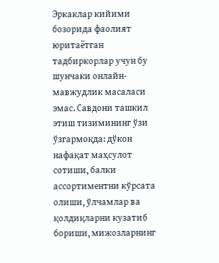Эркаклар кийими бозорида фаолият юритаётган тадбиркорлар учун бу шунчаки онлайн-мавжудлик масаласи эмас. Савдони ташкил этиш тизимининг ўзи ўзгармоқда: дўкон нафақат маҳсулот сотиши, балки ассортиментни кўрсата олиши, ўлчамлар ва қолдиқларни кузатиб бориши, мижозларнинг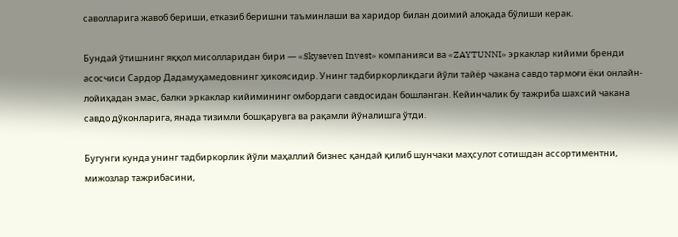саволларига жавоб бериши, етказиб беришни таъминлаши ва харидор билан доимий алоқада бўлиши керак.

Бундай ўтишнинг яққол мисолларидан бири — «Skyseven Invest» компанияси ва «ZAYTUNNI» эркаклар кийими бренди асосчиси Сардор Дадамуҳамедовнинг ҳикоясидир. Унинг тадбиркорликдаги йўли тайёр чакана савдо тармоғи ёки онлайн-лойиҳадан эмас, балки эркаклар кийимининг омбордаги савдосидан бошланган. Кейинчалик бу тажриба шахсий чакана савдо дўконларига, янада тизимли бошқарувга ва рақамли йўналишга ўтди.

Бугунги кунда унинг тадбиркорлик йўли маҳаллий бизнес қандай қилиб шунчаки маҳсулот сотишдан ассортиментни, мижозлар тажрибасини,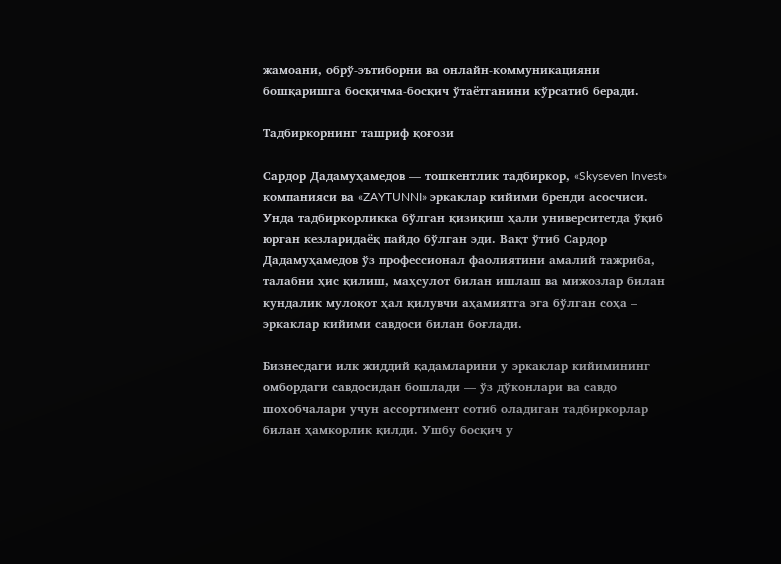жамоани, обрў-эътиборни ва онлайн-коммуникацияни бошқаришга босқичма-босқич ўтаётганини кўрсатиб беради.

Тадбиркорнинг ташриф қоғози

Сардор Дадамуҳамедов — тошкентлик тадбиркор, «Skyseven Invest» компанияси ва «ZAYTUNNI» эркаклар кийими бренди асосчиси. Унда тадбиркорликка бўлган қизиқиш ҳали университетда ўқиб юрган кезларидаёқ пайдо бўлган эди. Вақт ўтиб Сардор Дадамуҳамедов ўз профессионал фаолиятини амалий тажриба, талабни ҳис қилиш, маҳсулот билан ишлаш ва мижозлар билан кундалик мулоқот ҳал қилувчи аҳамиятга эга бўлган соҳа – эркаклар кийими савдоси билан боғлади.

Бизнесдаги илк жиддий қадамларини у эркаклар кийимининг омбордаги савдосидан бошлади — ўз дўконлари ва савдо шохобчалари учун ассортимент сотиб оладиган тадбиркорлар билан ҳамкорлик қилди. Ушбу босқич у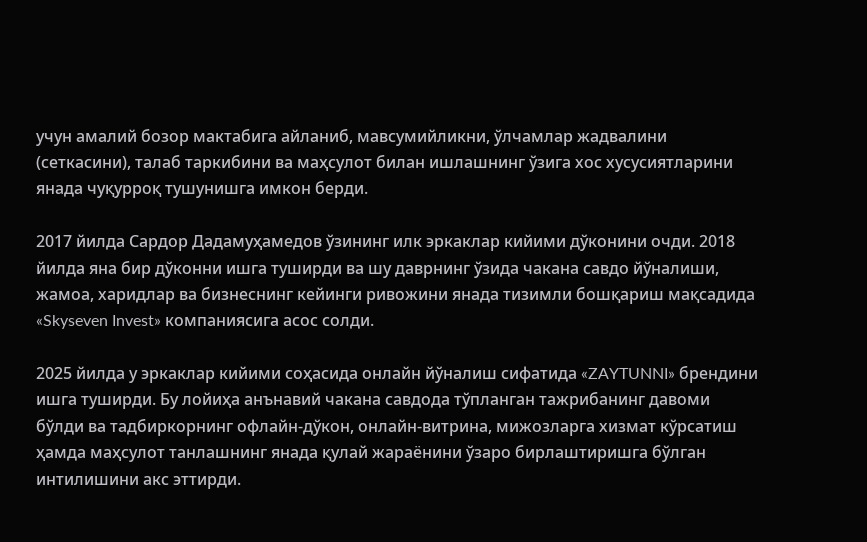учун амалий бозор мактабига айланиб, мавсумийликни, ўлчамлар жадвалини (сеткасини), талаб таркибини ва маҳсулот билан ишлашнинг ўзига хос хусусиятларини янада чуқурроқ тушунишга имкон берди.

2017 йилда Сардор Дадамуҳамедов ўзининг илк эркаклар кийими дўконини очди. 2018 йилда яна бир дўконни ишга туширди ва шу даврнинг ўзида чакана савдо йўналиши, жамоа, харидлар ва бизнеснинг кейинги ривожини янада тизимли бошқариш мақсадида «Skyseven Invest» компаниясига асос солди.

2025 йилда у эркаклар кийими соҳасида онлайн йўналиш сифатида «ZAYTUNNI» брендини ишга туширди. Бу лойиҳа анънавий чакана савдода тўпланган тажрибанинг давоми бўлди ва тадбиркорнинг офлайн-дўкон, онлайн-витрина, мижозларга хизмат кўрсатиш ҳамда маҳсулот танлашнинг янада қулай жараёнини ўзаро бирлаштиришга бўлган интилишини акс эттирди.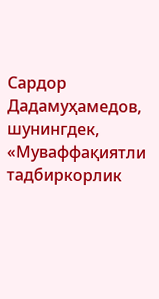Сардор Дадамуҳамедов, шунингдек, «Муваффақиятли тадбиркорлик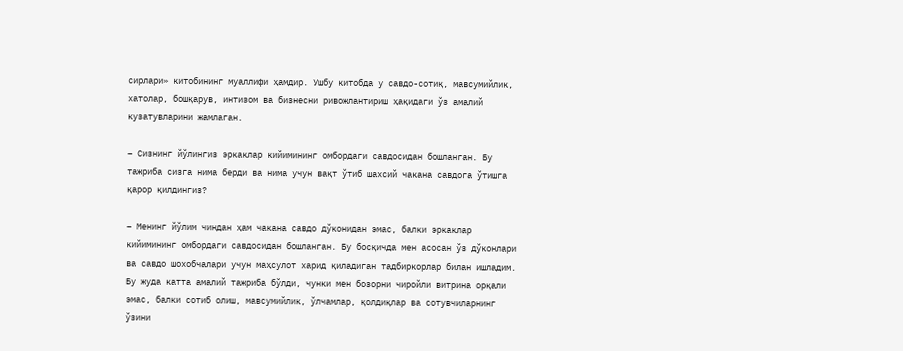сирлари» китобининг муаллифи ҳамдир. Ушбу китобда у савдо-сотиқ, мавсумийлик, хатолар, бошқарув, интизом ва бизнесни ривожлантириш ҳақидаги ўз амалий кузатувларини жамлаган.

– Сизнинг йўлингиз эркаклар кийимининг омбордаги савдосидан бошланган. Бу тажриба сизга нима берди ва нима учун вақт ўтиб шахсий чакана савдога ўтишга қарор қилдингиз?

– Менинг йўлим чиндан ҳам чакана савдо дўконидан эмас, балки эркаклар кийимининг омбордаги савдосидан бошланган. Бу босқичда мен асосан ўз дўконлари ва савдо шохобчалари учун маҳсулот харид қиладиган тадбиркорлар билан ишладим. Бу жуда катта амалий тажриба бўлди, чунки мен бозорни чиройли витрина орқали эмас, балки сотиб олиш, мавсумийлик, ўлчамлар, қолдиқлар ва сотувчиларнинг ўзини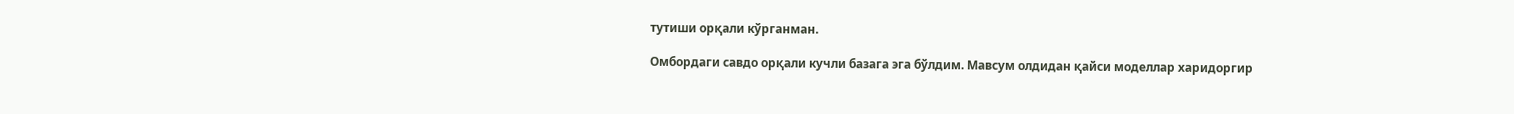тутиши орқали кўрганман.

Омбордаги савдо орқали кучли базага эга бўлдим. Мавсум олдидан қайси моделлар харидоргир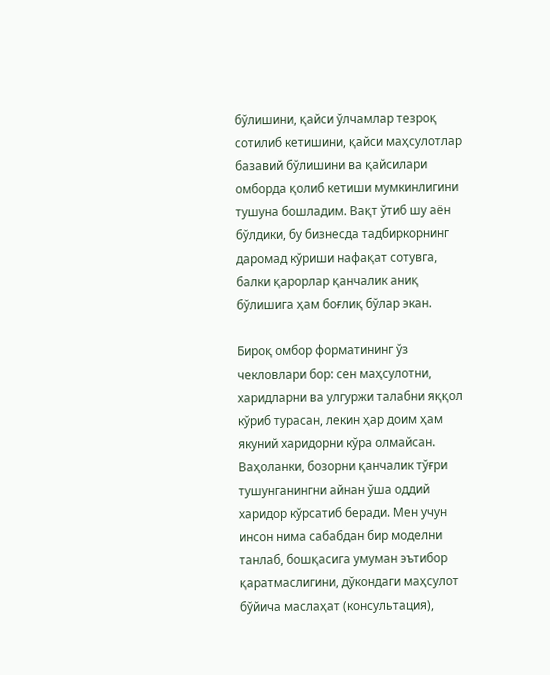бўлишини, қайси ўлчамлар тезроқ сотилиб кетишини, қайси маҳсулотлар базавий бўлишини ва қайсилари омборда қолиб кетиши мумкинлигини тушуна бошладим. Вақт ўтиб шу аён бўлдики, бу бизнесда тадбиркорнинг даромад кўриши нафақат сотувга, балки қарорлар қанчалик аниқ бўлишига ҳам боғлиқ бўлар экан.

Бироқ омбор форматининг ўз чекловлари бор: сен маҳсулотни, харидларни ва улгуржи талабни яққол кўриб турасан, лекин ҳар доим ҳам якуний харидорни кўра олмайсан. Ваҳоланки, бозорни қанчалик тўғри тушунганингни айнан ўша оддий харидор кўрсатиб беради. Мен учун инсон нима сабабдан бир моделни танлаб, бошқасига умуман эътибор қаратмаслигини, дўкондаги маҳсулот бўйича маслаҳат (консультация),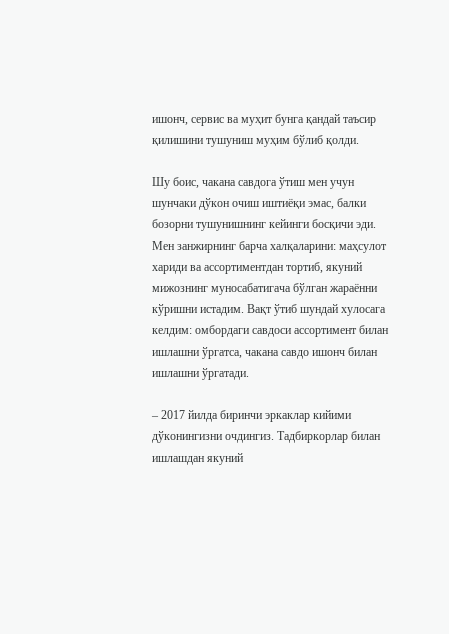ишонч, сервис ва муҳит бунга қандай таъсир қилишини тушуниш муҳим бўлиб қолди.

Шу боис, чакана савдога ўтиш мен учун шунчаки дўкон очиш иштиёқи эмас, балки бозорни тушунишнинг кейинги босқичи эди. Мен занжирнинг барча халқаларини: маҳсулот хариди ва ассортиментдан тортиб, якуний мижознинг муносабатигача бўлган жараённи кўришни истадим. Вақт ўтиб шундай хулосага келдим: омбордаги савдоси ассортимент билан ишлашни ўргатса, чакана савдо ишонч билан ишлашни ўргатади.

– 2017 йилда биринчи эркаклар кийими дўконингизни очдингиз. Тадбиркорлар билан ишлашдан якуний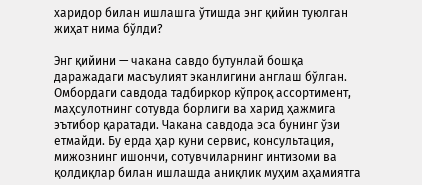харидор билан ишлашга ўтишда энг қийин туюлган жиҳат нима бўлди?

Энг қийини — чакана савдо бутунлай бошқа даражадаги масъулият эканлигини англаш бўлган. Омбордаги савдода тадбиркор кўпроқ ассортимент, маҳсулотнинг сотувда борлиги ва харид ҳажмига эътибор қаратади. Чакана савдода эса бунинг ўзи етмайди. Бу ерда ҳар куни сервис, консультация, мижознинг ишончи, сотувчиларнинг интизоми ва қолдиқлар билан ишлашда аниқлик муҳим аҳамиятга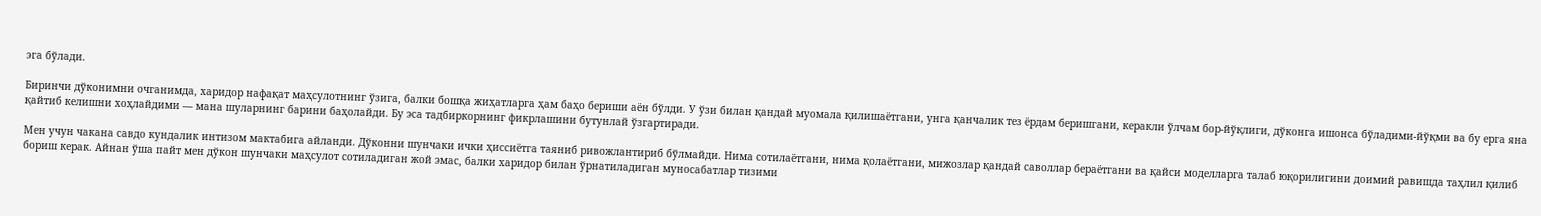эга бўлади.

Биринчи дўконимни очганимда, харидор нафақат маҳсулотнинг ўзига, балки бошқа жиҳатларга ҳам баҳо бериши аён бўлди. У ўзи билан қандай муомала қилишаётгани, унга қанчалик тез ёрдам беришгани, керакли ўлчам бор-йўқлиги, дўконга ишонса бўладими-йўқми ва бу ерга яна қайтиб келишни хоҳлайдими — мана шуларнинг барини баҳолайди. Бу эса тадбиркорнинг фикрлашини бутунлай ўзгартиради.

Мен учун чакана савдо кундалик интизом мактабига айланди. Дўконни шунчаки ички ҳиссиётга таяниб ривожлантириб бўлмайди. Нима сотилаётгани, нима қолаётгани, мижозлар қандай саволлар бераётгани ва қайси моделларга талаб юқорилигини доимий равишда таҳлил қилиб бориш керак. Айнан ўша пайт мен дўкон шунчаки маҳсулот сотиладиган жой эмас, балки харидор билан ўрнатиладиган муносабатлар тизими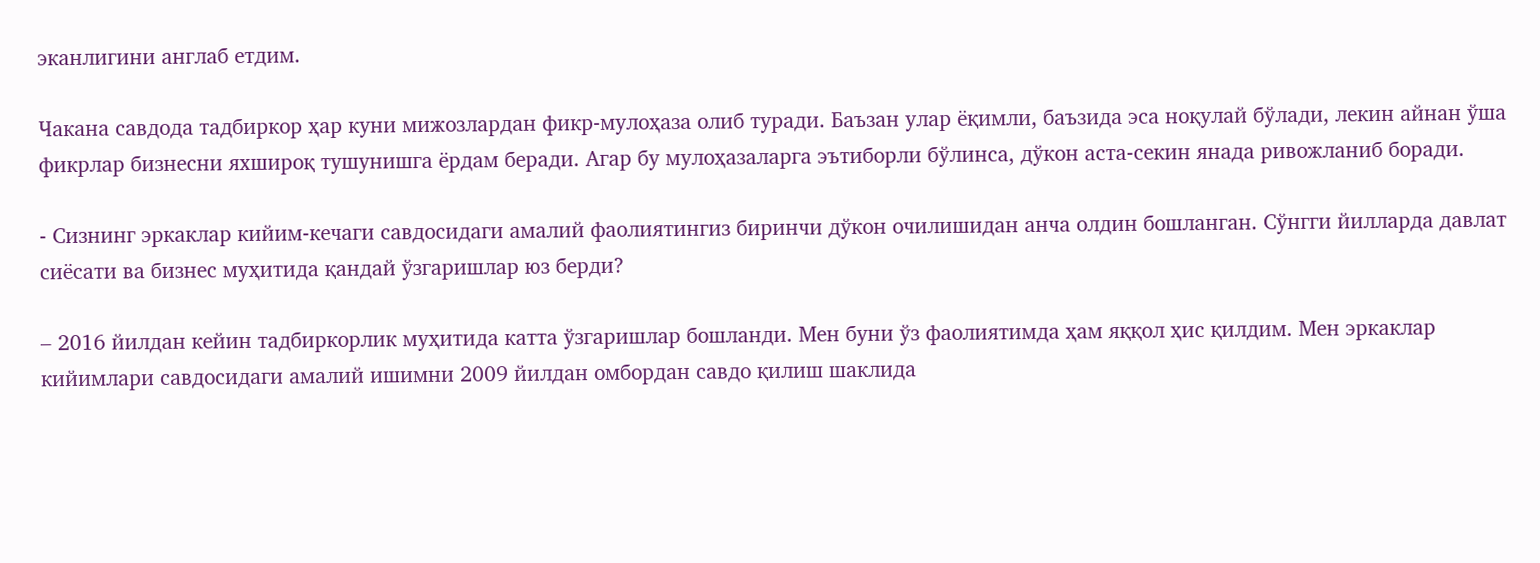эканлигини англаб етдим.

Чакана савдода тадбиркор ҳар куни мижозлардан фикр-мулоҳаза олиб туради. Баъзан улар ёқимли, баъзида эса ноқулай бўлади, лекин айнан ўша фикрлар бизнесни яхшироқ тушунишга ёрдам беради. Агар бу мулоҳазаларга эътиборли бўлинса, дўкон аста-секин янада ривожланиб боради.

- Сизнинг эркаклар кийим-кечаги савдосидаги амалий фаолиятингиз биринчи дўкон очилишидан анча олдин бошланган. Сўнгги йилларда давлат сиёсати ва бизнес муҳитида қандай ўзгаришлар юз берди?

– 2016 йилдан кейин тадбиркорлик муҳитида катта ўзгаришлар бошланди. Мен буни ўз фаолиятимда ҳам яққол ҳис қилдим. Мен эркаклар кийимлари савдосидаги амалий ишимни 2009 йилдан омбордан савдо қилиш шаклида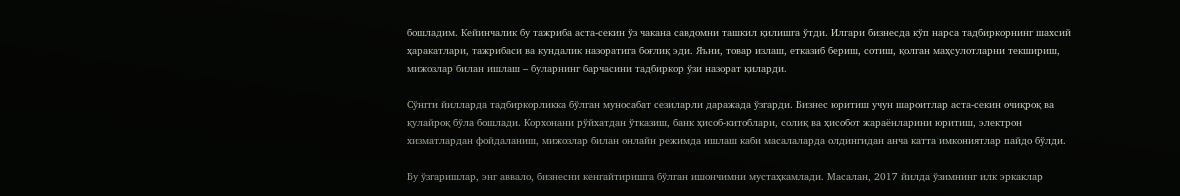бошладим. Кейинчалик бу тажриба аста-секин ўз чакана савдомни ташкил қилишга ўтди. Илгари бизнесда кўп нарса тадбиркорнинг шахсий ҳаракатлари, тажрибаси ва кундалик назоратига боғлиқ эди. Яъни, товар излаш, етказиб бериш, сотиш, қолган маҳсулотларни текшириш, мижозлар билан ишлаш – буларнинг барчасини тадбиркор ўзи назорат қиларди.

Сўнгги йилларда тадбиркорликка бўлган муносабат сезиларли даражада ўзгарди. Бизнес юритиш учун шароитлар аста-секин очиқроқ ва қулайроқ бўла бошлади. Корхонани рўйхатдан ўтказиш, банк ҳисоб-китоблари, солиқ ва ҳисобот жараёнларини юритиш, электрон хизматлардан фойдаланиш, мижозлар билан онлайн режимда ишлаш каби масалаларда олдингидан анча катта имкониятлар пайдо бўлди.

Бу ўзгаришлар, энг аввало, бизнесни кенгайтиришга бўлган ишончимни мустаҳкамлади. Масалан, 2017 йилда ўзимнинг илк эркаклар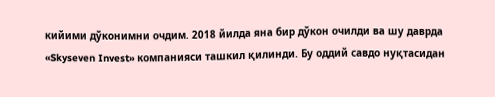кийими дўконимни очдим. 2018 йилда яна бир дўкон очилди ва шу даврда «Skyseven Invest» компанияси ташкил қилинди. Бу оддий савдо нуқтасидан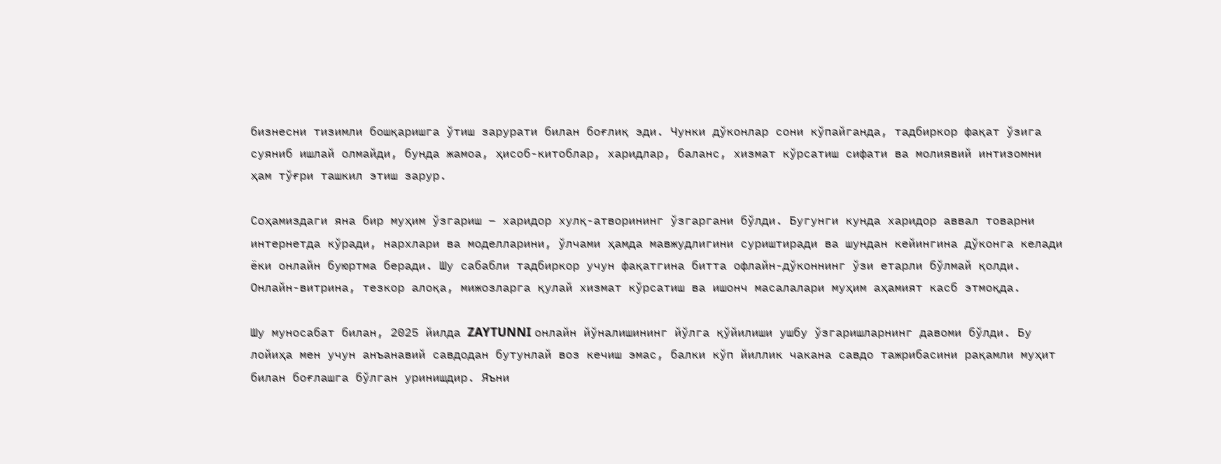бизнесни тизимли бошқаришга ўтиш зарурати билан боғлиқ эди. Чунки дўконлар сони кўпайганда, тадбиркор фақат ўзига суяниб ишлай олмайди, бунда жамоа, ҳисоб-китоблар, харидлар, баланс, хизмат кўрсатиш сифати ва молиявий интизомни ҳам тўғри ташкил этиш зарур.

Соҳамиздаги яна бир муҳим ўзгариш – харидор хулқ-атворининг ўзгаргани бўлди. Бугунги кунда харидор аввал товарни интернетда кўради, нархлари ва моделларини, ўлчами ҳамда мавжудлигини суриштиради ва шундан кейингина дўконга келади ёки онлайн буюртма беради. Шу сабабли тадбиркор учун фақатгина битта офлайн-дўконнинг ўзи етарли бўлмай қолди. Онлайн-витрина, тезкор алоқа, мижозларга қулай хизмат кўрсатиш ва ишонч масалалари муҳим аҳамият касб этмоқда.

Шу муносабат билан, 2025 йилда ZAYTUNNI онлайн йўналишининг йўлга қўйилиши ушбу ўзгаришларнинг давоми бўлди. Бу лойиҳа мен учун анъанавий савдодан бутунлай воз кечиш эмас, балки кўп йиллик чакана савдо тажрибасини рақамли муҳит билан боғлашга бўлган уринишдир. Яъни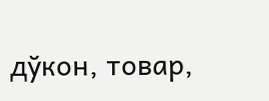дўкон, товар,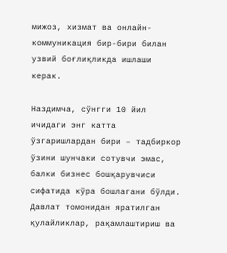мижоз, хизмат ва онлайн-коммуникация бир-бири билан узвий боғлиқликда ишлаши керак.

Наздимча, сўнгги 10 йил ичидаги энг катта ўзгаришлардан бири – тадбиркор ўзини шунчаки сотувчи эмас, балки бизнес бошқарувчиси сифатида кўра бошлагани бўлди. Давлат томонидан яратилган қулайликлар, рақамлаштириш ва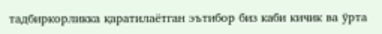тадбиркорликка қаратилаётган эътибор биз каби кичик ва ўрта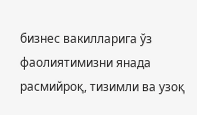бизнес вакилларига ўз фаолиятимизни янада расмийроқ, тизимли ва узоқ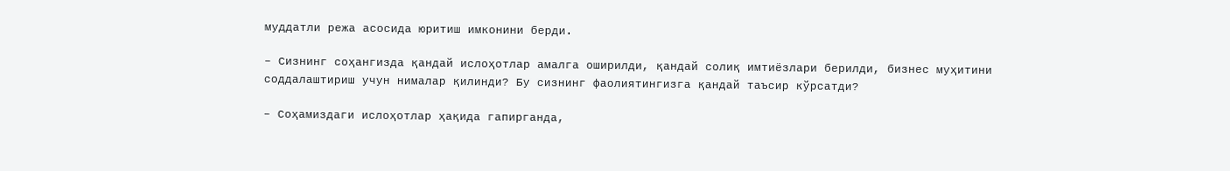муддатли режа асосида юритиш имконини берди.

– Сизнинг соҳангизда қандай ислоҳотлар амалга оширилди, қандай солиқ имтиёзлари берилди, бизнес муҳитини соддалаштириш учун нималар қилинди? Бу сизнинг фаолиятингизга қандай таъсир кўрсатди?

– Соҳамиздаги ислоҳотлар ҳақида гапирганда,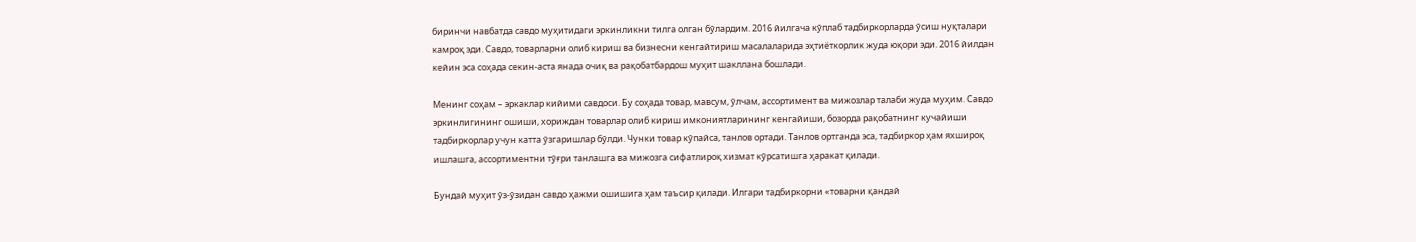биринчи навбатда савдо муҳитидаги эркинликни тилга олган бўлардим. 2016 йилгача кўплаб тадбиркорларда ўсиш нуқталари камроқ эди. Савдо, товарларни олиб кириш ва бизнесни кенгайтириш масалаларида эҳтиёткорлик жуда юқори эди. 2016 йилдан кейин эса соҳада секин-аста янада очиқ ва рақобатбардош муҳит шакллана бошлади.

Менинг соҳам – эркаклар кийими савдоси. Бу соҳада товар, мавсум, ўлчам, ассортимент ва мижозлар талаби жуда муҳим. Савдо эркинлигининг ошиши, хориждан товарлар олиб кириш имкониятларининг кенгайиши, бозорда рақобатнинг кучайиши тадбиркорлар учун катта ўзгаришлар бўлди. Чунки товар кўпайса, танлов ортади. Танлов ортганда эса, тадбиркор ҳам яхшироқ ишлашга, ассортиментни тўғри танлашга ва мижозга сифатлироқ хизмат кўрсатишга ҳаракат қилади.

Бундай муҳит ўз-ўзидан савдо ҳажми ошишига ҳам таъсир қилади. Илгари тадбиркорни «товарни қандай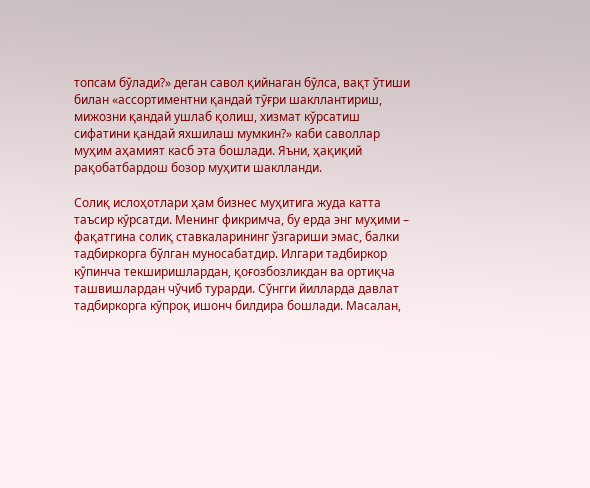топсам бўлади?» деган савол қийнаган бўлса, вақт ўтиши билан «ассортиментни қандай тўғри шакллантириш, мижозни қандай ушлаб қолиш, хизмат кўрсатиш сифатини қандай яхшилаш мумкин?» каби саволлар муҳим аҳамият касб эта бошлади. Яъни, ҳақиқий рақобатбардош бозор муҳити шаклланди.

Солиқ ислоҳотлари ҳам бизнес муҳитига жуда катта таъсир кўрсатди. Менинг фикримча, бу ерда энг муҳими – фақатгина солиқ ставкаларининг ўзгариши эмас, балки тадбиркорга бўлган муносабатдир. Илгари тадбиркор кўпинча текширишлардан, қоғозбозликдан ва ортиқча ташвишлардан чўчиб турарди. Сўнгги йилларда давлат тадбиркорга кўпроқ ишонч билдира бошлади. Масалан,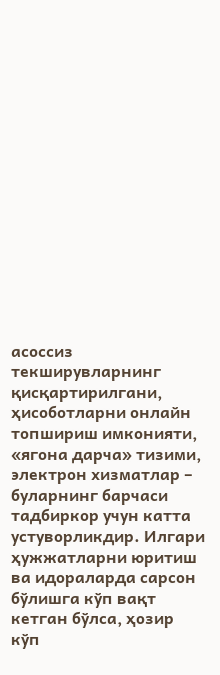асоссиз текширувларнинг қисқартирилгани, ҳисоботларни онлайн топшириш имконияти, «ягона дарча» тизими, электрон хизматлар – буларнинг барчаси тадбиркор учун катта устуворликдир. Илгари ҳужжатларни юритиш ва идораларда сарсон бўлишга кўп вақт кетган бўлса, ҳозир кўп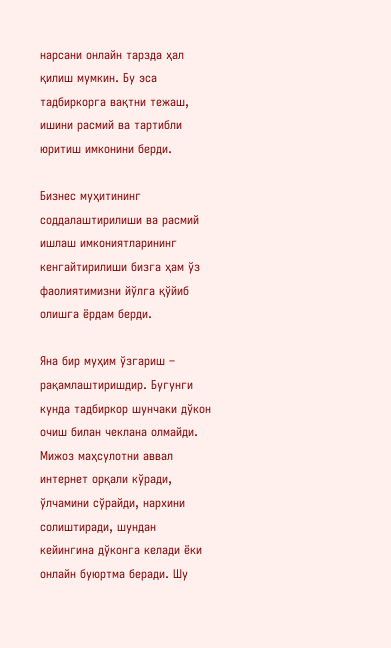нарсани онлайн тарзда ҳал қилиш мумкин. Бу эса тадбиркорга вақтни тежаш, ишини расмий ва тартибли юритиш имконини берди.

Бизнес муҳитининг соддалаштирилиши ва расмий ишлаш имкониятларининг кенгайтирилиши бизга ҳам ўз фаолиятимизни йўлга қўйиб олишга ёрдам берди.

Яна бир муҳим ўзгариш – рақамлаштиришдир. Бугунги кунда тадбиркор шунчаки дўкон очиш билан чеклана олмайди. Мижоз маҳсулотни аввал интернет орқали кўради, ўлчамини сўрайди, нархини солиштиради, шундан кейингина дўконга келади ёки онлайн буюртма беради. Шу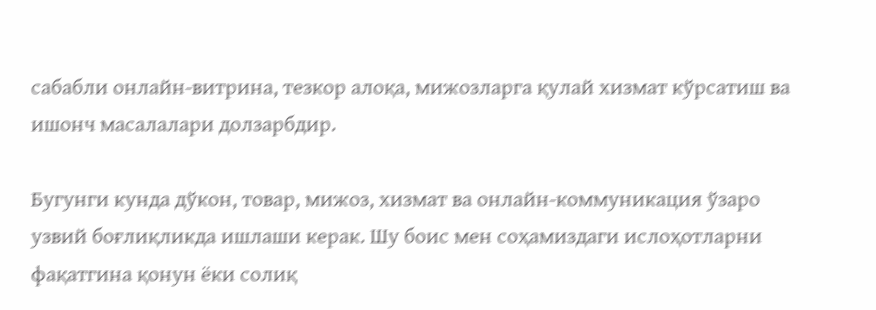сабабли онлайн-витрина, тезкор алоқа, мижозларга қулай хизмат кўрсатиш ва ишонч масалалари долзарбдир.

Бугунги кунда дўкон, товар, мижоз, хизмат ва онлайн-коммуникация ўзаро узвий боғлиқликда ишлаши керак. Шу боис мен соҳамиздаги ислоҳотларни фақатгина қонун ёки солиқ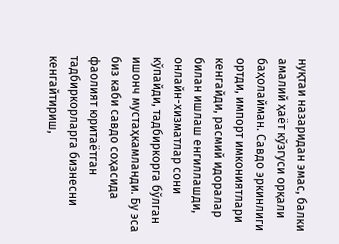нуқтаи назаридан эмас, балки амалий ҳаёт кўзгуси орқали баҳолайман. Савдо эркинлиги ортди, импорт имкониятлари кенгайди, расмий идоралар билан ишлаш енгиллашди, онлайн-хизматлар сони кўпайди, тадбиркорга бўлган ишонч мустаҳкамланди. Бу эса биз каби савдо соҳасида фаолият юритаётган тадбиркорларга бизнесни кенгайтириш,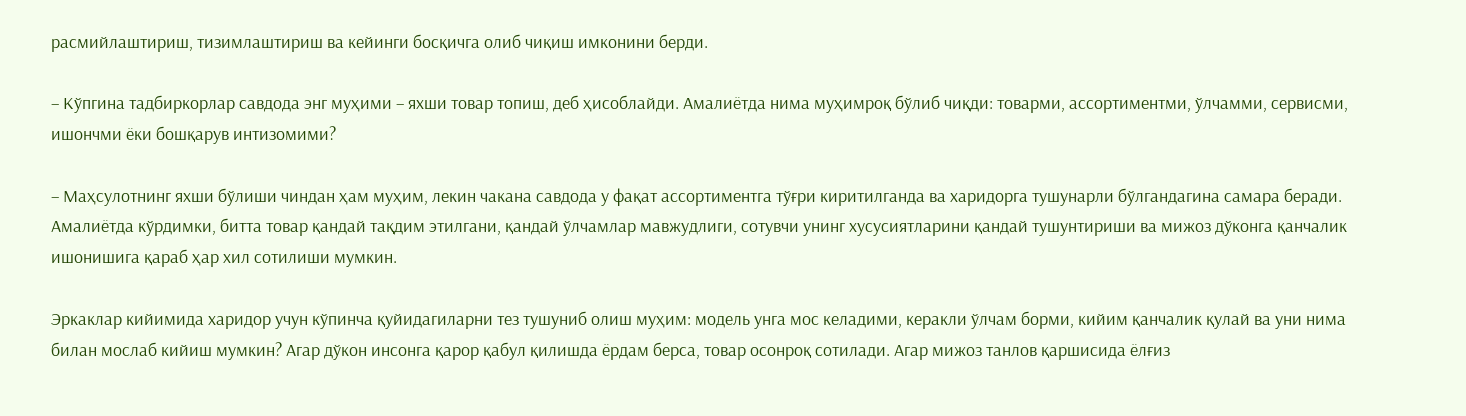расмийлаштириш, тизимлаштириш ва кейинги босқичга олиб чиқиш имконини берди.

– Кўпгина тадбиркорлар савдода энг муҳими – яхши товар топиш, деб ҳисоблайди. Амалиётда нима муҳимроқ бўлиб чиқди: товарми, ассортиментми, ўлчамми, сервисми, ишончми ёки бошқарув интизомими?

– Маҳсулотнинг яхши бўлиши чиндан ҳам муҳим, лекин чакана савдода у фақат ассортиментга тўғри киритилганда ва харидорга тушунарли бўлгандагина самара беради. Амалиётда кўрдимки, битта товар қандай тақдим этилгани, қандай ўлчамлар мавжудлиги, сотувчи унинг хусусиятларини қандай тушунтириши ва мижоз дўконга қанчалик ишонишига қараб ҳар хил сотилиши мумкин.

Эркаклар кийимида харидор учун кўпинча қуйидагиларни тез тушуниб олиш муҳим: модель унга мос келадими, керакли ўлчам борми, кийим қанчалик қулай ва уни нима билан мослаб кийиш мумкин? Агар дўкон инсонга қарор қабул қилишда ёрдам берса, товар осонроқ сотилади. Агар мижоз танлов қаршисида ёлғиз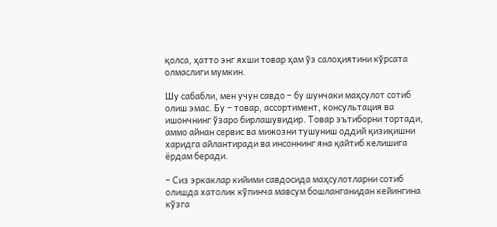қолса, ҳатто энг яхши товар ҳам ўз салоҳиятини кўрсата олмаслиги мумкин.

Шу сабабли, мен учун савдо – бу шунчаки маҳсулот сотиб олиш эмас. Бу – товар, ассортимент, консультация ва ишончнинг ўзаро бирлашувидир. Товар эътиборни тортади, аммо айнан сервис ва мижозни тушуниш оддий қизиқишни харидга айлантиради ва инсоннинг яна қайтиб келишига ёрдам беради.

– Сиз эркаклар кийими савдосида маҳсулотларни сотиб олишда хатолик кўпинча мавсум бошланганидан кейингина кўзга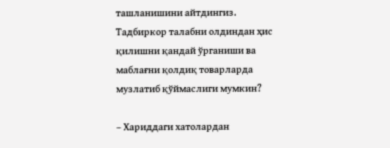ташланишини айтдингиз. Тадбиркор талабни олдиндан ҳис қилишни қандай ўрганиши ва маблағни қолдиқ товарларда музлатиб қўймаслиги мумкин?

– Хариддаги хатолардан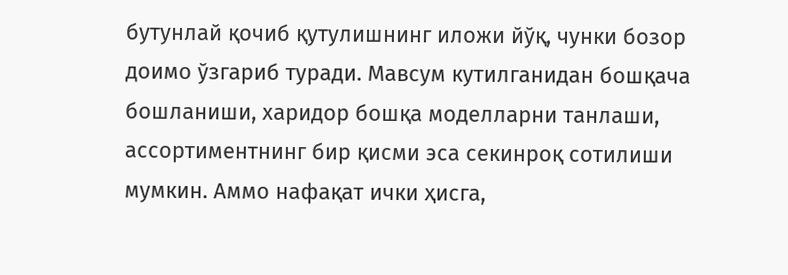бутунлай қочиб қутулишнинг иложи йўқ, чунки бозор доимо ўзгариб туради. Мавсум кутилганидан бошқача бошланиши, харидор бошқа моделларни танлаши, ассортиментнинг бир қисми эса секинроқ сотилиши мумкин. Аммо нафақат ички ҳисга,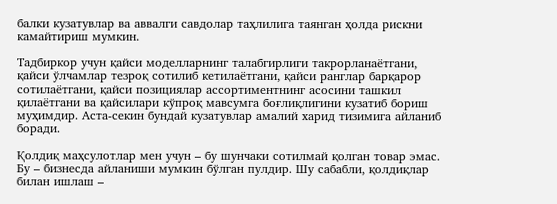балки кузатувлар ва аввалги савдолар таҳлилига таянган ҳолда рискни камайтириш мумкин.

Тадбиркор учун қайси моделларнинг талабгирлиги такрорланаётгани, қайси ўлчамлар тезроқ сотилиб кетилаётгани, қайси ранглар барқарор сотилаётгани, қайси позициялар ассортиментнинг асосини ташкил қилаётгани ва қайсилари кўпроқ мавсумга боғлиқлигини кузатиб бориш муҳимдир. Аста-секин бундай кузатувлар амалий харид тизимига айланиб боради.

Қолдиқ маҳсулотлар мен учун – бу шунчаки сотилмай қолган товар эмас. Бу – бизнесда айланиши мумкин бўлган пулдир. Шу сабабли, қолдиқлар билан ишлаш –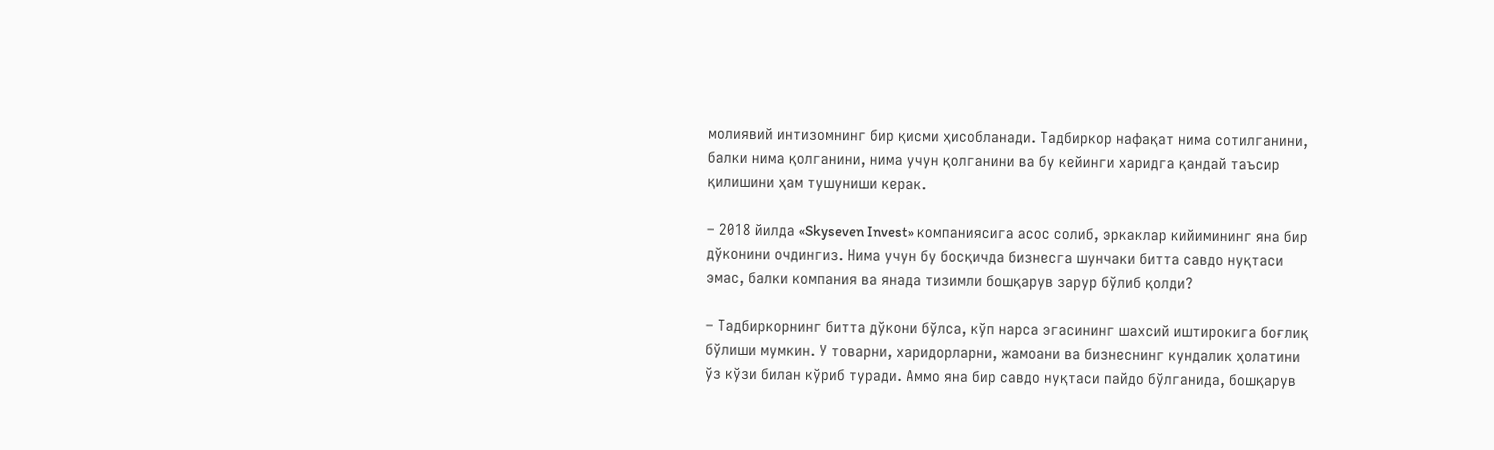молиявий интизомнинг бир қисми ҳисобланади. Тадбиркор нафақат нима сотилганини, балки нима қолганини, нима учун қолганини ва бу кейинги харидга қандай таъсир қилишини ҳам тушуниши керак.

– 2018 йилда «Skyseven Invest» компаниясига асос солиб, эркаклар кийимининг яна бир дўконини очдингиз. Нима учун бу босқичда бизнесга шунчаки битта савдо нуқтаси эмас, балки компания ва янада тизимли бошқарув зарур бўлиб қолди?

– Тадбиркорнинг битта дўкони бўлса, кўп нарса эгасининг шахсий иштирокига боғлиқ бўлиши мумкин. У товарни, харидорларни, жамоани ва бизнеснинг кундалик ҳолатини ўз кўзи билан кўриб туради. Аммо яна бир савдо нуқтаси пайдо бўлганида, бошқарув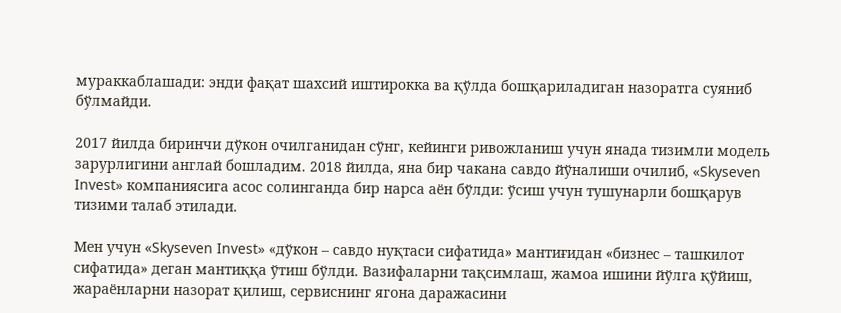мураккаблашади: энди фақат шахсий иштирокка ва қўлда бошқариладиган назоратга суяниб бўлмайди.

2017 йилда биринчи дўкон очилганидан сўнг, кейинги ривожланиш учун янада тизимли модель зарурлигини англай бошладим. 2018 йилда, яна бир чакана савдо йўналиши очилиб, «Skyseven Invest» компаниясига асос солинганда бир нарса аён бўлди: ўсиш учун тушунарли бошқарув тизими талаб этилади.

Мен учун «Skyseven Invest» «дўкон – савдо нуқтаси сифатида» мантиғидан «бизнес – ташкилот сифатида» деган мантиққа ўтиш бўлди. Вазифаларни тақсимлаш, жамоа ишини йўлга қўйиш, жараёнларни назорат қилиш, сервиснинг ягона даражасини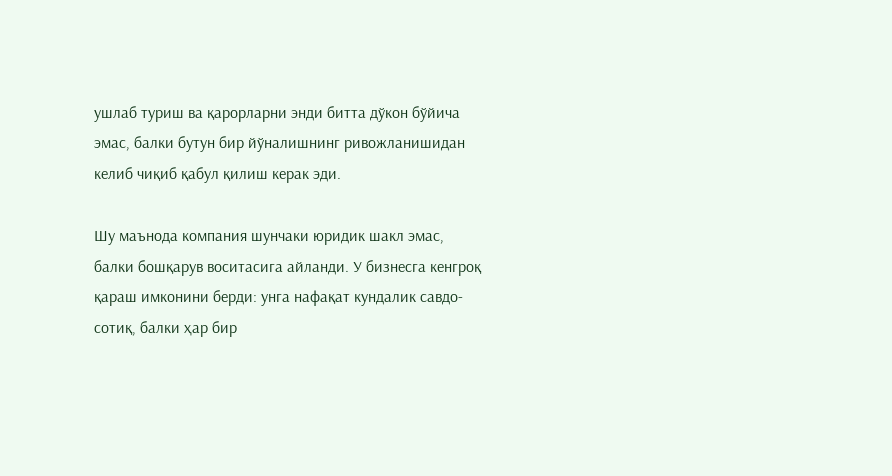ушлаб туриш ва қарорларни энди битта дўкон бўйича эмас, балки бутун бир йўналишнинг ривожланишидан келиб чиқиб қабул қилиш керак эди.

Шу маънода компания шунчаки юридик шакл эмас, балки бошқарув воситасига айланди. У бизнесга кенгроқ қараш имконини берди: унга нафақат кундалик савдо-сотиқ, балки ҳар бир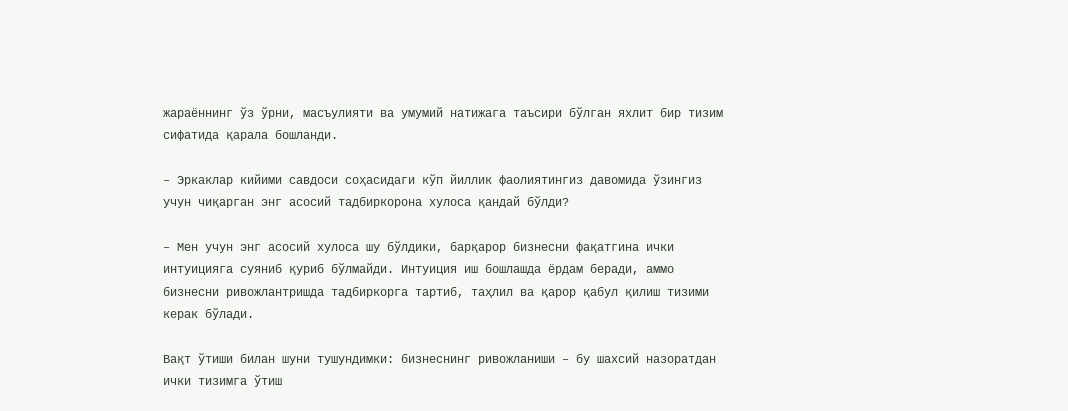жараённинг ўз ўрни, масъулияти ва умумий натижага таъсири бўлган яхлит бир тизим сифатида қарала бошланди.

– Эркаклар кийими савдоси соҳасидаги кўп йиллик фаолиятингиз давомида ўзингиз учун чиқарган энг асосий тадбиркорона хулоса қандай бўлди?

– Мен учун энг асосий хулоса шу бўлдики, барқарор бизнесни фақатгина ички интуицияга суяниб қуриб бўлмайди. Интуиция иш бошлашда ёрдам беради, аммо бизнесни ривожлантришда тадбиркорга тартиб, таҳлил ва қарор қабул қилиш тизими керак бўлади.

Вақт ўтиши билан шуни тушундимки: бизнеснинг ривожланиши – бу шахсий назоратдан ички тизимга ўтиш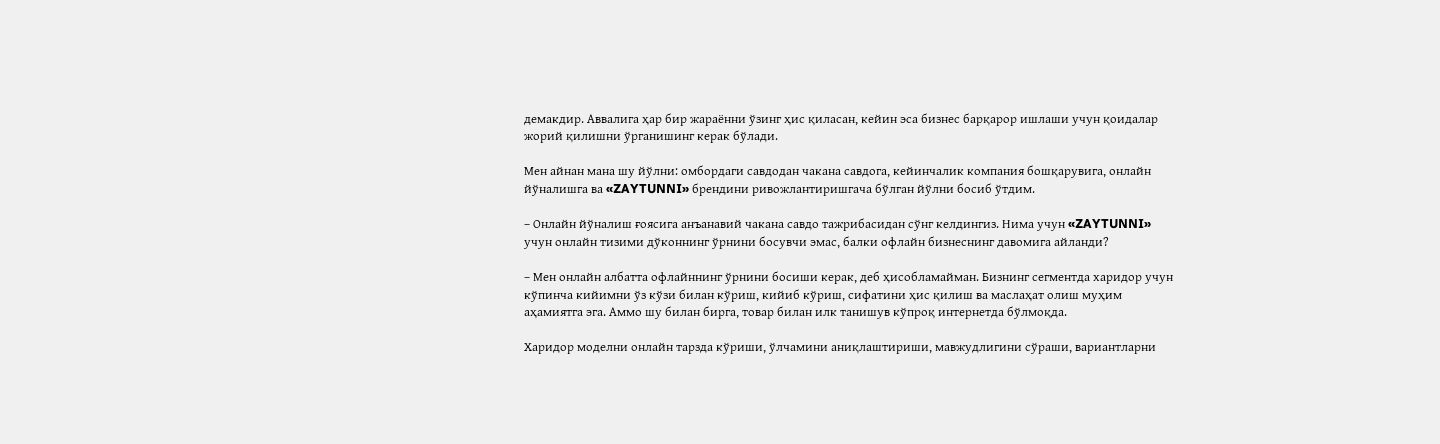демакдир. Аввалига ҳар бир жараённи ўзинг ҳис қиласан, кейин эса бизнес барқарор ишлаши учун қоидалар жорий қилишни ўрганишинг керак бўлади.

Мен айнан мана шу йўлни: омбордаги савдодан чакана савдога, кейинчалик компания бошқарувига, онлайн йўналишга ва «ZAYTUNNI» брендини ривожлантиришгача бўлган йўлни босиб ўтдим.

– Онлайн йўналиш ғоясига анъанавий чакана савдо тажрибасидан сўнг келдингиз. Нима учун «ZAYTUNNI» учун онлайн тизими дўконнинг ўрнини босувчи эмас, балки офлайн бизнеснинг давомига айланди?

– Мен онлайн албатта офлайннинг ўрнини босиши керак, деб ҳисобламайман. Бизнинг сегментда харидор учун кўпинча кийимни ўз кўзи билан кўриш, кийиб кўриш, сифатини ҳис қилиш ва маслаҳат олиш муҳим аҳамиятга эга. Аммо шу билан бирга, товар билан илк танишув кўпроқ интернетда бўлмоқда.

Харидор моделни онлайн тарзда кўриши, ўлчамини аниқлаштириши, мавжудлигини сўраши, вариантларни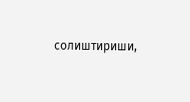солиштириши,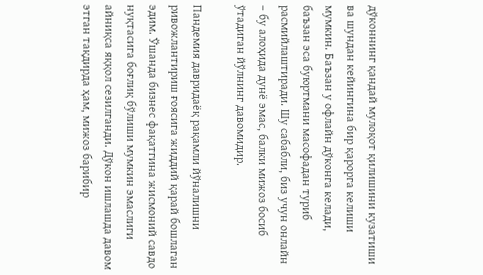дўконнинг қандай мулоқот қилишини кузатиши ва шундан кейингина бир қарорга келиши мумкин. Баъзан у офлайн дўконга келади, баъзан эса буюртмани масофадан туриб расмийлаштиради. Шу сабабли, биз учун онлайн – бу алоҳида дунё эмас, балки мижоз босиб ўтадиган йўлнинг давомидир.

Пандемия давридаёқ рақамли йўналишни ривожлантириш ғоясига жиддий қарай бошлаган эдим. Ўшанда бизнес фақатгина жисмоний савдо нуқтасига боғлиқ бўлиши мумкин эмаслиги айниқса яққол сезилганди. Дўкон ишлашда давом этган тақдирда ҳам, мижоз барибир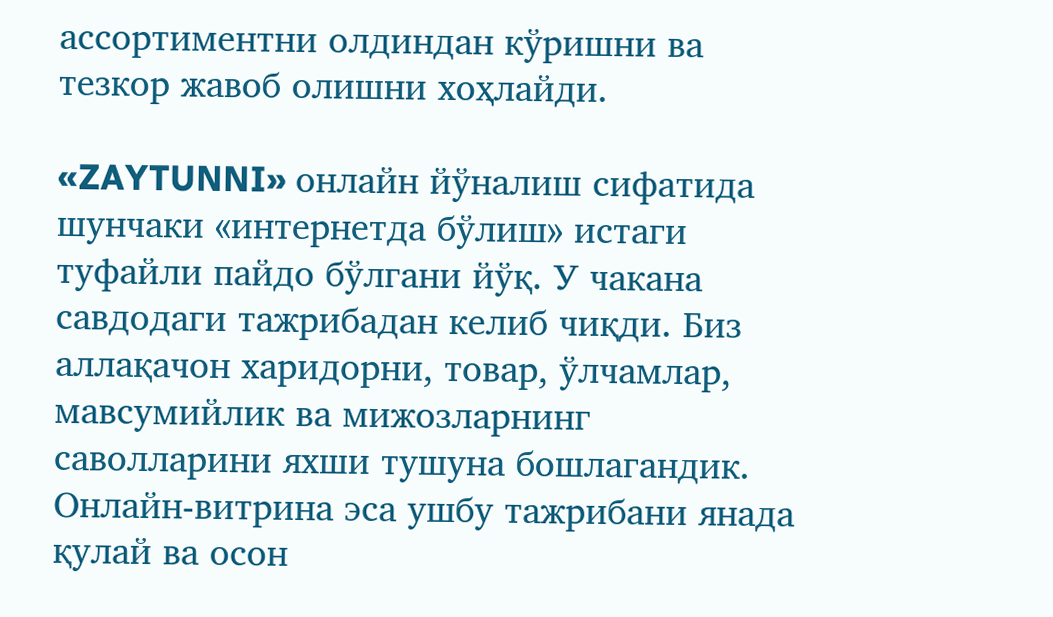ассортиментни олдиндан кўришни ва тезкор жавоб олишни хоҳлайди.

«ZAYTUNNI» онлайн йўналиш сифатида шунчаки «интернетда бўлиш» истаги туфайли пайдо бўлгани йўқ. У чакана савдодаги тажрибадан келиб чиқди. Биз аллақачон харидорни, товар, ўлчамлар, мавсумийлик ва мижозларнинг саволларини яхши тушуна бошлагандик. Онлайн-витрина эса ушбу тажрибани янада қулай ва осон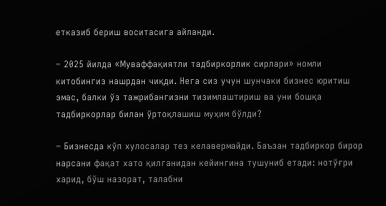етказиб бериш воситасига айланди.

– 2025 йилда «Муваффақиятли тадбиркорлик сирлари» номли китобингиз нашрдан чиқди. Нега сиз учун шунчаки бизнес юритиш эмас, балки ўз тажрибангизни тизимлаштириш ва уни бошқа тадбиркорлар билан ўртоқлашиш муҳим бўлди?

– Бизнесда кўп хулосалар тез келавермайди. Баъзан тадбиркор бирор нарсани фақат хато қилганидан кейингина тушуниб етади: нотўғри харид, бўш назорат, талабни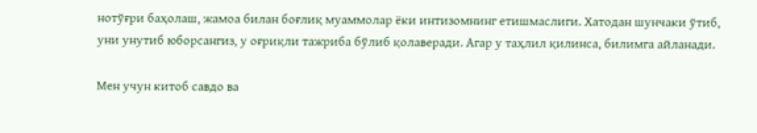нотўғри баҳолаш, жамоа билан боғлиқ муаммолар ёки интизомнинг етишмаслиги. Хатодан шунчаки ўтиб, уни унутиб юборсангиз, у оғриқли тажриба бўлиб қолаверади. Агар у таҳлил қилинса, билимга айланади.

Мен учун китоб савдо ва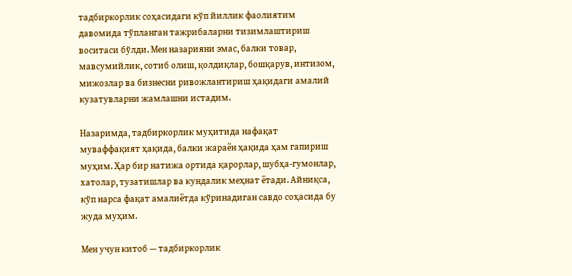тадбиркорлик соҳасидаги кўп йиллик фаолиятим давомида тўпланган тажрибаларни тизимлаштириш воситаси бўлди. Мен назарияни эмас, балки товар, мавсумийлик, сотиб олиш, қолдиқлар, бошқарув, интизом, мижозлар ва бизнесни ривожлантириш ҳақидаги амалий кузатувларни жамлашни истадим.

Назаримда, тадбиркорлик муҳитида нафақат муваффақият ҳақида, балки жараён ҳақида ҳам гапириш муҳим. Ҳар бир натижа ортида қарорлар, шубҳа-гумонлар, хатолар, тузатишлар ва кундалик меҳнат ётади. Айниқса, кўп нарса фақат амалиётда кўринадиган савдо соҳасида бу жуда муҳим.

Мен учун китоб — тадбиркорлик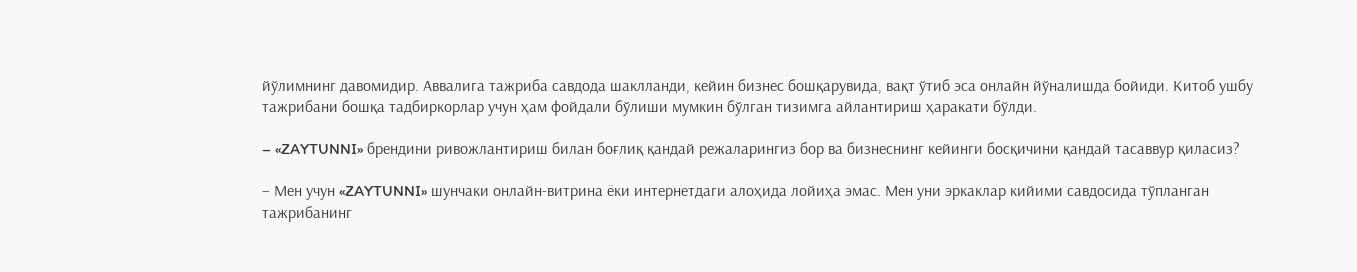йўлимнинг давомидир. Аввалига тажриба савдода шаклланди, кейин бизнес бошқарувида, вақт ўтиб эса онлайн йўналишда бойиди. Китоб ушбу тажрибани бошқа тадбиркорлар учун ҳам фойдали бўлиши мумкин бўлган тизимга айлантириш ҳаракати бўлди.

– «ZAYTUNNI» брендини ривожлантириш билан боғлиқ қандай режаларингиз бор ва бизнеснинг кейинги босқичини қандай тасаввур қиласиз?

– Мен учун «ZAYTUNNI» шунчаки онлайн-витрина ёки интернетдаги алоҳида лойиҳа эмас. Мен уни эркаклар кийими савдосида тўпланган тажрибанинг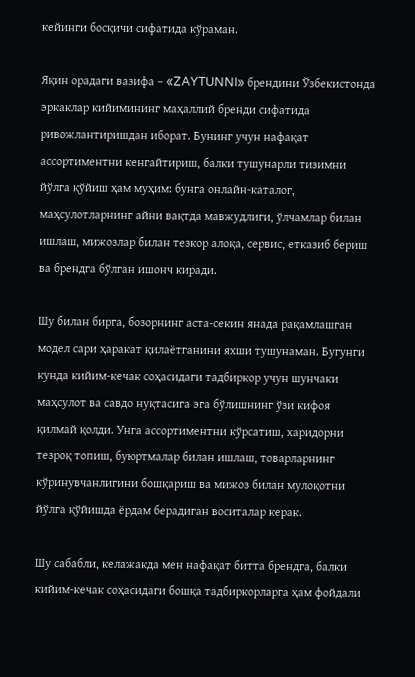кейинги босқичи сифатида кўраман.

Яқин орадаги вазифа – «ZAYTUNNI» брендини Ўзбекистонда эркаклар кийимининг маҳаллий бренди сифатида ривожлантиришдан иборат. Бунинг учун нафақат ассортиментни кенгайтириш, балки тушунарли тизимни йўлга қўйиш ҳам муҳим: бунга онлайн-каталог, маҳсулотларнинг айни вақтда мавжудлиги, ўлчамлар билан ишлаш, мижозлар билан тезкор алоқа, сервис, етказиб бериш ва брендга бўлган ишонч киради.

Шу билан бирга, бозорнинг аста-секин янада рақамлашган модел сари ҳаракат қилаётганини яхши тушунаман. Бугунги кунда кийим-кечак соҳасидаги тадбиркор учун шунчаки маҳсулот ва савдо нуқтасига эга бўлишнинг ўзи кифоя қилмай қолди. Унга ассортиментни кўрсатиш, харидорни тезроқ топиш, буюртмалар билан ишлаш, товарларнинг кўринувчанлигини бошқариш ва мижоз билан мулоқотни йўлга қўйишда ёрдам берадиган воситалар керак.

Шу сабабли, келажакда мен нафақат битта брендга, балки кийим-кечак соҳасидаги бошқа тадбиркорларга ҳам фойдали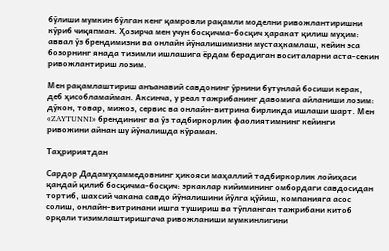бўлиши мумкин бўлган кенг қамровли рақамли моделни ривожлантиришни кўриб чиқяпман. Ҳозирча мен учун босқичма-босқич ҳаракат қилиш муҳим: аввал ўз брендимизни ва онлайн йўналишимизни мустаҳкамлаш, кейин эса бозорнинг янада тизимли ишлашига ёрдам берадиган воситаларни аста-секин ривожлантириш лозим.

Мен рақамлаштириш анъанавий савдонинг ўрнини бутунлай босиши керак, деб ҳисобламайман. Аксинча, у реал тажрибанинг давомига айланиши лозим: дўкон, товар, мижоз, сервис ва онлайн-витрина бирликда ишлаши шарт. Мен «ZAYTUNNI» брендининг ва ўз тадбиркорлик фаолиятимнинг кейинги ривожини айнан шу йўналишда кўраман.

Таҳририятдан

Сардор Дадамуҳаммедовнинг ҳикояси маҳаллий тадбиркорлик лойиҳаси қандай қилиб босқичма-босқич: эркаклар кийимининг омбордаги савдосидан тортиб, шахсий чакана савдо йўналишини йўлга қўйиш, компанияга асос солиш, онлайн-витринани ишга тушириш ва тўпланган тажрибани китоб орқали тизимлаштиришгача ривожланиши мумкинлигини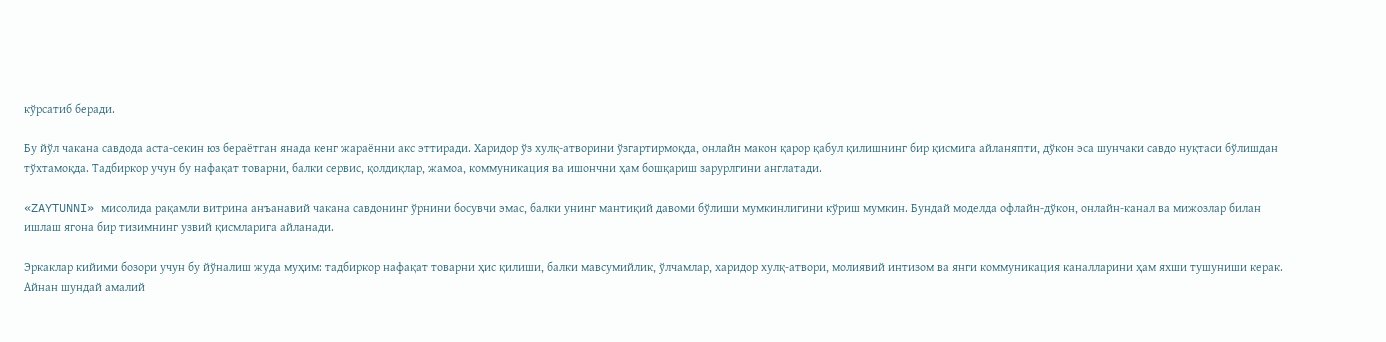кўрсатиб беради.

Бу йўл чакана савдода аста-секин юз бераётган янада кенг жараённи акс эттиради. Харидор ўз хулқ-атворини ўзгартирмоқда, онлайн макон қарор қабул қилишнинг бир қисмига айланяпти, дўкон эса шунчаки савдо нуқтаси бўлишдан тўхтамоқда. Тадбиркор учун бу нафақат товарни, балки сервис, қолдиқлар, жамоа, коммуникация ва ишончни ҳам бошқариш зарурлгини англатади.

«ZAYTUNNI» мисолида рақамли витрина анъанавий чакана савдонинг ўрнини босувчи эмас, балки унинг мантиқий давоми бўлиши мумкинлигини кўриш мумкин. Бундай моделда офлайн-дўкон, онлайн-канал ва мижозлар билан ишлаш ягона бир тизимнинг узвий қисмларига айланади.

Эркаклар кийими бозори учун бу йўналиш жуда муҳим: тадбиркор нафақат товарни ҳис қилиши, балки мавсумийлик, ўлчамлар, харидор хулқ-атвори, молиявий интизом ва янги коммуникация каналларини ҳам яхши тушуниши керак. Айнан шундай амалий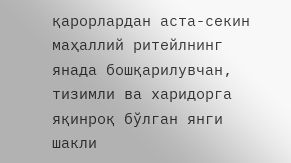қарорлардан аста-секин маҳаллий ритейлнинг янада бошқарилувчан, тизимли ва харидорга яқинроқ бўлган янги шакли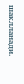шаклланади.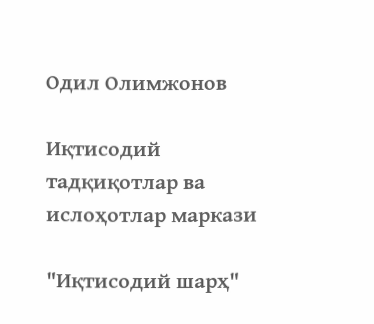Одил Олимжонов

Иқтисодий тадқиқотлар ва ислоҳотлар маркази

"Иқтисодий шарҳ"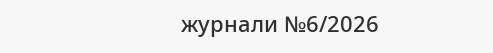журнали №6/2026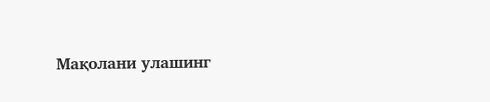Мақолани улашинг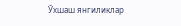Ўхшаш янгиликлар